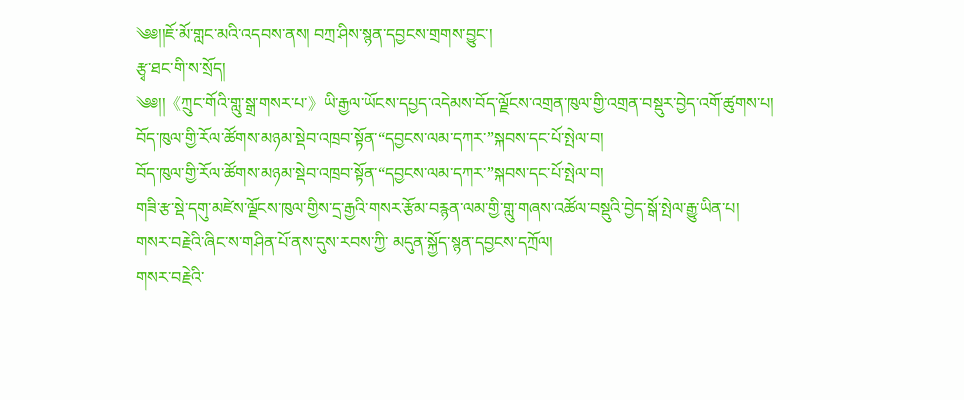༄༅།།ཇོ་མོ་གླང་མའི་འདབས་ནས། བཀྲ་ཤིས་སྙན་དབྱངས་གྲགས་བྱུང་།
རྩྭ་ཐང་གི་ས་སྲོད།
༄༅།།《ཀྲུང་གོའི་གླུ་སྒྲ་གསར་པ་》ཡི་རྒྱལ་ཡོངས་དཔྱད་འདེམས་བོད་ལྗོངས་འགྲན་ཁུལ་གྱི་འགྲན་བསྡུར་བྱེད་འགོ་ཚུགས་པ།
བོད་ཁུལ་གྱི་རོལ་ཚོགས་མཉམ་སྡེབ་འཁྲབ་སྟོན་“དབྱངས་ལམ་དཀར་”སྐབས་དང་པོ་སྤེལ་བ།
བོད་ཁུལ་གྱི་རོལ་ཚོགས་མཉམ་སྡེབ་འཁྲབ་སྟོན་“དབྱངས་ལམ་དཀར་”སྐབས་དང་པོ་སྤེལ་བ།
གཟི་རྩ་སྡེ་དགུ་མཛེས་ལྗོངས་ཁུལ་གྱིས་དྲ་རྒྱའི་གསར་རྩོམ་བརྙན་ལམ་གྱི་གླུ་གཞས་འཚོལ་བསྡུའི་བྱེད་སྒོ་སྤེལ་རྒྱུ་ཡིན་པ།
གསར་བརྗེའི་ཞིང་ས་གཤིན་པོ་ནས་དུས་རབས་ཀྱི་ མདུན་སྐྱོད་སྙན་དབྱངས་དཀྲོལ།
གསར་བརྗེའི་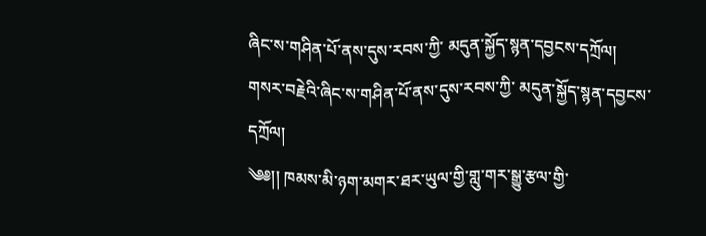ཞིང་ས་གཤིན་པོ་ནས་དུས་རབས་ཀྱི་ མདུན་སྐྱོད་སྙན་དབྱངས་དཀྲོལ།
གསར་བརྗེའི་ཞིང་ས་གཤིན་པོ་ནས་དུས་རབས་ཀྱི་ མདུན་སྐྱོད་སྙན་དབྱངས་དཀྲོལ།
༄༅།། ཁམས་མི་ཉག་མགར་ཐར་ཡུལ་གྱི་གླུ་གར་སྒྱུ་རྩལ་གྱི་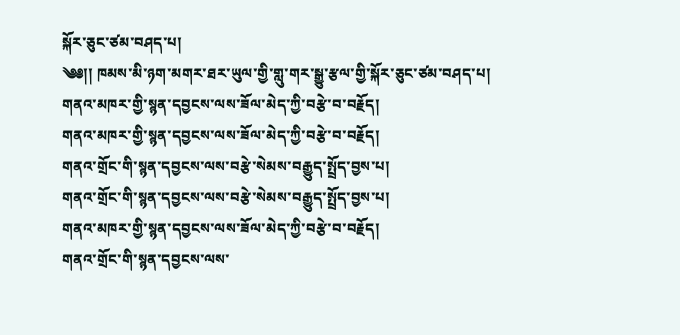སྐོར་ཅུང་ཙམ་བཤད་པ།
༄༅།། ཁམས་མི་ཉག་མགར་ཐར་ཡུལ་གྱི་གླུ་གར་སྒྱུ་རྩལ་གྱི་སྐོར་ཅུང་ཙམ་བཤད་པ།
གནའ་མཁར་གྱི་སྙན་དབྱངས་ལས་ཟོལ་མེད་ཀྱི་བརྩེ་བ་བརྗོད།
གནའ་མཁར་གྱི་སྙན་དབྱངས་ལས་ཟོལ་མེད་ཀྱི་བརྩེ་བ་བརྗོད།
གནའ་གྲོང་གི་སྙན་དབྱངས་ལས་བརྩེ་སེམས་བརྒྱུད་སྤྲོད་བྱས་པ།
གནའ་གྲོང་གི་སྙན་དབྱངས་ལས་བརྩེ་སེམས་བརྒྱུད་སྤྲོད་བྱས་པ།
གནའ་མཁར་གྱི་སྙན་དབྱངས་ལས་ཟོལ་མེད་ཀྱི་བརྩེ་བ་བརྗོད།
གནའ་གྲོང་གི་སྙན་དབྱངས་ལས་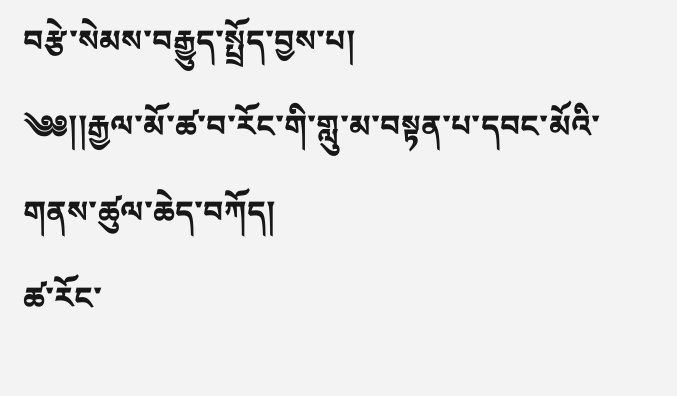བརྩེ་སེམས་བརྒྱུད་སྤྲོད་བྱས་པ།
༄༅།།རྒྱལ་མོ་ཚ་བ་རོང་གི་གླུ་མ་བསྟན་པ་དབང་མོའི་གནས་ཚུལ་ཆེད་བཀོད།
ཚ་རོང་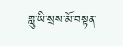གླུ་ཡི་སྲས་མོ་བསྟན་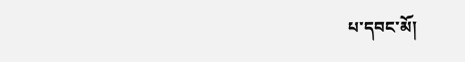པ་དབང་མོ།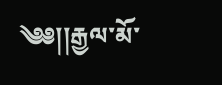༄༅།།རྒྱལ་མོ་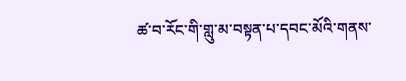ཚ་བ་རོང་གི་གླུ་མ་བསྟན་པ་དབང་མོའི་གནས་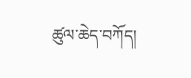ཚུལ་ཆེད་བཀོད།